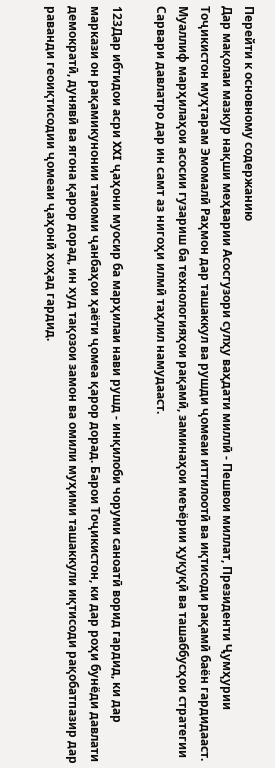Перейти к основному содержанию
Дар мақолаи мазкур нақши меҳварии Асосгузори сулҳу ваҳдати миллӣ - Пешвои миллат, Президенти Ҷумҳурии Тоҷикистон муҳтарам Эмомалӣ Раҳмон дар ташаккул ва рушди ҷомеаи иттилоотӣ ва иқтисоди рақамӣ баён гардидааст. Муаллиф марҳилаҳои асосии гузариш ба технологияҳои рақамӣ, заминаҳои меъёрии ҳуқуқӣ ва ташаббусҳои стратегии Сарвари давлатро дар ин самт аз нигоҳи илмӣ таҳлил намудааст.

123Дар ибтидои асри XXI ҷаҳони муосир ба марҳилаи нави рушд - инқилоби чоруми саноатӣ ворид гардид, ки дар маркази он рақамикунонии тамоми ҷанбаҳои ҳаёти ҷомеа қарор дорад. Барои Тоҷикистон, ки дар роҳи бунёди давлати демократӣ, дунявӣ ва ягона қарор дорад, ин худ тақозои замон ва омили муҳими ташаккули иқтисоди рақобатпазир дар раванди геоиқтисодии ҷомеаи ҷаҳонӣ хоҳад гардид.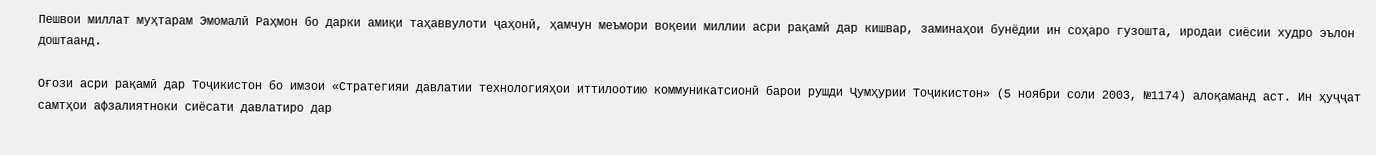Пешвои миллат муҳтарам Эмомалӣ Раҳмон бо дарки амиқи таҳаввулоти ҷаҳонӣ, ҳамчун меъмори воқеии миллии асри рақамӣ дар кишвар, заминаҳои бунёдии ин соҳаро гузошта, иродаи сиёсии худро эълон доштаанд.

Оғози асри рақамӣ дар Тоҷикистон бо имзои «Стратегияи давлатии технологияҳои иттилоотию коммуникатсионӣ барои рушди Ҷумҳурии Тоҷикистон» (5 ноябри соли 2003, №1174) алоқаманд аст. Ин ҳуҷҷат самтҳои афзалиятноки сиёсати давлатиро дар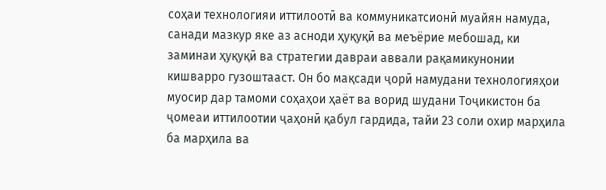соҳаи технологияи иттилоотӣ ва коммуникатсионӣ муайян намуда, санади мазкур яке аз асноди ҳуқуқӣ ва меъёрие мебошад, ки заминаи ҳуқуқӣ ва стратегии давраи аввали рақамикунонии кишварро гузоштааст. Он бо мақсади ҷорӣ намудани технологияҳои муосир дар тамоми соҳаҳои ҳаёт ва ворид шудани Тоҷикистон ба ҷомеаи иттилоотии ҷаҳонӣ қабул гардида, тайи 23 соли охир марҳила ба марҳила ва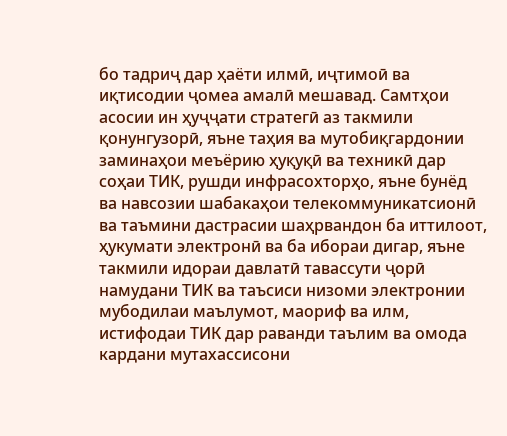бо тадриҷ дар ҳаёти илмӣ, иҷтимоӣ ва иқтисодии ҷомеа амалӣ мешавад. Самтҳои асосии ин ҳуҷҷати стратегӣ аз такмили қонунгузорӣ, яъне таҳия ва мутобиқгардонии заминаҳои меъёрию ҳуқуқӣ ва техникӣ дар соҳаи ТИК, рушди инфрасохторҳо, яъне бунёд ва навсозии шабакаҳои телекоммуникатсионӣ ва таъмини дастрасии шаҳрвандон ба иттилоот, ҳукумати электронӣ ва ба ибораи дигар, яъне такмили идораи давлатӣ тавассути ҷорӣ намудани ТИК ва таъсиси низоми электронии мубодилаи маълумот, маориф ва илм, истифодаи ТИК дар раванди таълим ва омода кардани мутахассисони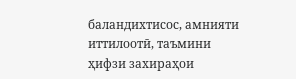баландихтисос, амнияти иттилоотӣ, таъмини ҳифзи захираҳои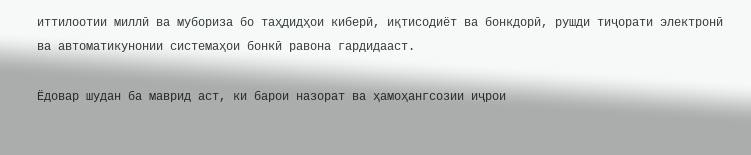иттилоотии миллӣ ва мубориза бо таҳдидҳои киберӣ, иқтисодиёт ва бонкдорӣ, рушди тиҷорати электронӣ ва автоматикунонии системаҳои бонкӣ равона гардидааст.

Ёдовар шудан ба маврид аст, ки барои назорат ва ҳамоҳангсозии иҷрои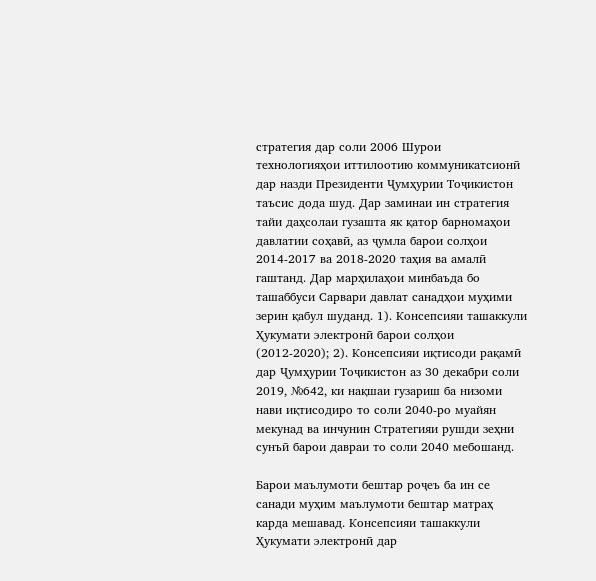стратегия дар соли 2006 Шурои технологияҳои иттилоотию коммуникатсионӣ дар назди Президенти Ҷумҳурии Тоҷикистон таъсис дода шуд. Дар заминаи ин стратегия тайи даҳсолаи гузашта як қатор барномаҳои давлатии соҳавӣ, аз ҷумла барои солҳои 2014-2017 ва 2018-2020 таҳия ва амалӣ гаштанд. Дар марҳилаҳои минбаъда бо ташаббуси Сарвари давлат санадҳои муҳими зерин қабул шуданд. 1). Консепсияи ташаккули Ҳукумати электронӣ барои солҳои (2012-2020); 2). Консепсияи иқтисоди рақамӣ дар Ҷумҳурии Тоҷикистон аз 30 декабри соли 2019, №642, ки нақшаи гузариш ба низоми нави иқтисодиро то соли 2040-ро муайян мекунад ва инчунин Стратегияи рушди зеҳни сунъӣ барои давраи то соли 2040 мебошанд.

Барои маълумоти бештар роҷеъ ба ин се санади муҳим маълумоти бештар матраҳ карда мешавад. Консепсияи ташаккули Ҳукумати электронӣ дар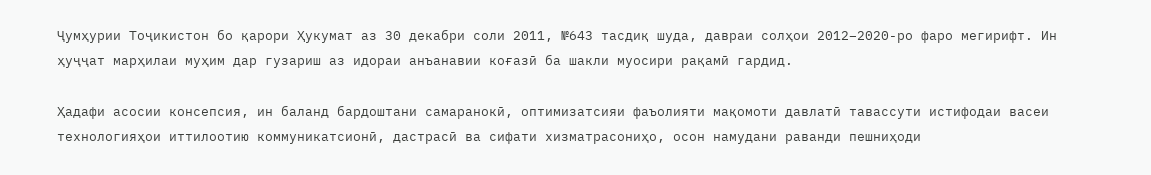Ҷумҳурии Тоҷикистон бо қарори Ҳукумат аз 30 декабри соли 2011, №643 тасдиқ шуда, давраи солҳои 2012–2020-ро фаро мегирифт. Ин ҳуҷҷат марҳилаи муҳим дар гузариш аз идораи анъанавии коғазӣ ба шакли муосири рақамӣ гардид.

Ҳадафи асосии консепсия, ин баланд бардоштани самаранокӣ, оптимизатсияи фаъолияти мақомоти давлатӣ тавассути истифодаи васеи технологияҳои иттилоотию коммуникатсионӣ, дастрасӣ ва сифати хизматрасониҳо, осон намудани раванди пешниҳоди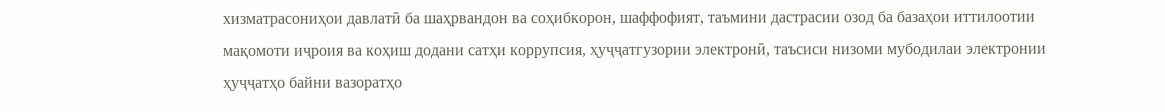хизматрасониҳои давлатӣ ба шаҳрвандон ва соҳибкорон, шаффофият, таъмини дастрасии озод ба базаҳои иттилоотии мақомоти иҷроия ва коҳиш додани сатҳи коррупсия, ҳуҷҷатгузории электронӣ, таъсиси низоми мубодилаи электронии ҳуҷҷатҳо байни вазоратҳо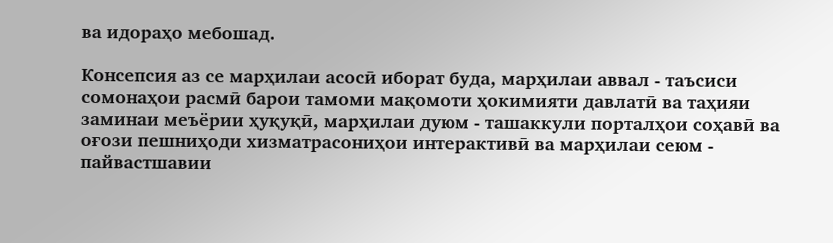ва идораҳо мебошад.

Консепсия аз се марҳилаи асосӣ иборат буда, марҳилаи аввал - таъсиси сомонаҳои расмӣ барои тамоми мақомоти ҳокимияти давлатӣ ва таҳияи заминаи меъёрии ҳуқуқӣ, марҳилаи дуюм - ташаккули порталҳои соҳавӣ ва оғози пешниҳоди хизматрасониҳои интерактивӣ ва марҳилаи сеюм - пайвастшавии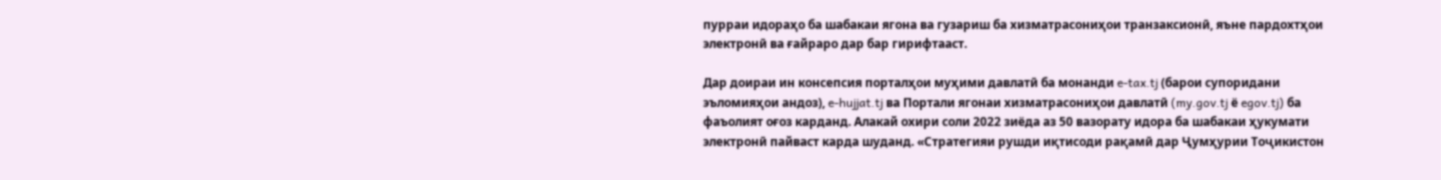пурраи идораҳо ба шабакаи ягона ва гузариш ба хизматрасониҳои транзаксионӣ, яъне пардохтҳои электронӣ ва ғайраро дар бар гирифтааст.

Дар доираи ин консепсия порталҳои муҳими давлатӣ ба монанди e-tax.tj (барои супоридани эъломияҳои андоз), e-hujjat.tj ва Портали ягонаи хизматрасониҳои давлатӣ (my.gov.tj ё egov.tj) ба фаъолият оғоз карданд. Алакай охири соли 2022 зиёда аз 50 вазорату идора ба шабакаи ҳукумати электронӣ пайваст карда шуданд. «Стратегияи рушди иқтисоди рақамӣ дар Ҷумҳурии Тоҷикистон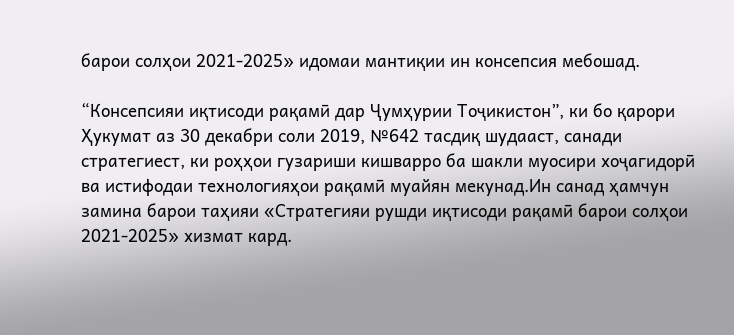барои солҳои 2021-2025» идомаи мантиқии ин консепсия мебошад.

“Консепсияи иқтисоди рақамӣ дар Ҷумҳурии Тоҷикистон”, ки бо қарори Ҳукумат аз 30 декабри соли 2019, №642 тасдиқ шудааст, санади стратегиест, ки роҳҳои гузариши кишварро ба шакли муосири хоҷагидорӣ ва истифодаи технологияҳои рақамӣ муайян мекунад.Ин санад ҳамчун замина барои таҳияи «Стратегияи рушди иқтисоди рақамӣ барои солҳои 2021-2025» хизмат кард.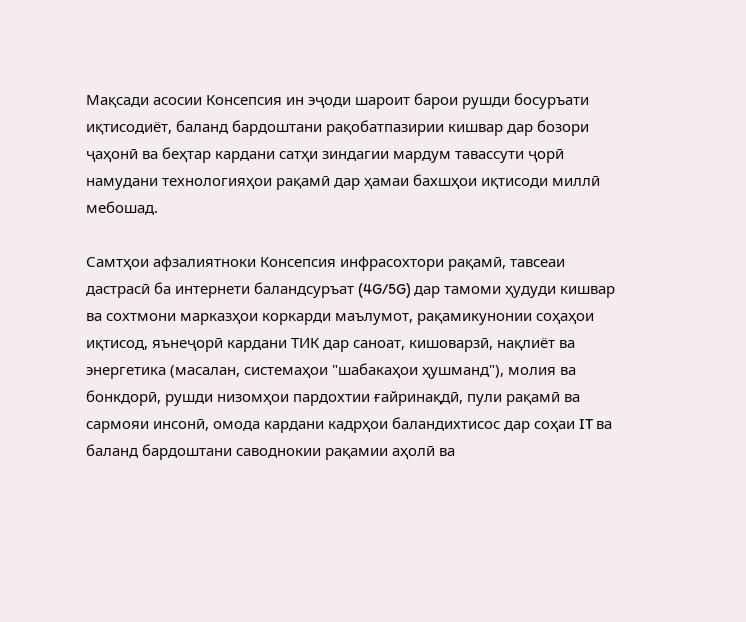Мақсади асосии Консепсия ин эҷоди шароит барои рушди босуръати иқтисодиёт, баланд бардоштани рақобатпазирии кишвар дар бозори ҷаҳонӣ ва беҳтар кардани сатҳи зиндагии мардум тавассути ҷорӣ намудани технологияҳои рақамӣ дар ҳамаи бахшҳои иқтисоди миллӣ мебошад.

Самтҳои афзалиятноки Консепсия инфрасохтори рақамӣ, тавсеаи дастрасӣ ба интернети баландсуръат (4G/5G) дар тамоми ҳудуди кишвар ва сохтмони марказҳои коркарди маълумот, рақамикунонии соҳаҳои иқтисод, яънеҷорӣ кардани ТИК дар саноат, кишоварзӣ, нақлиёт ва энергетика (масалан, системаҳои "шабакаҳои ҳушманд"), молия ва бонкдорӣ, рушди низомҳои пардохтии ғайринақдӣ, пули рақамӣ ва сармояи инсонӣ, омода кардани кадрҳои баландихтисос дар соҳаи IT ва баланд бардоштани саводнокии рақамии аҳолӣ ва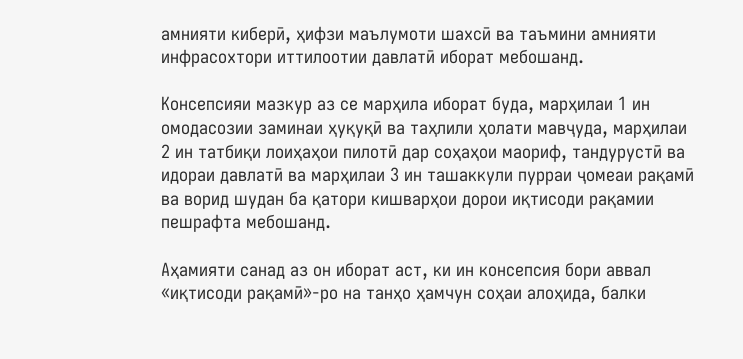амнияти киберӣ, ҳифзи маълумоти шахсӣ ва таъмини амнияти инфрасохтори иттилоотии давлатӣ иборат мебошанд.

Консепсияи мазкур аз се марҳила иборат буда, марҳилаи 1 ин омодасозии заминаи ҳуқуқӣ ва таҳлили ҳолати мавҷуда, марҳилаи 2 ин татбиқи лоиҳаҳои пилотӣ дар соҳаҳои маориф, тандурустӣ ва идораи давлатӣ ва марҳилаи 3 ин ташаккули пурраи ҷомеаи рақамӣ ва ворид шудан ба қатори кишварҳои дорои иқтисоди рақамии пешрафта мебошанд.

Аҳамияти санад аз он иборат аст, ки ин консепсия бори аввал «иқтисоди рақамӣ»-ро на танҳо ҳамчун соҳаи алоҳида, балки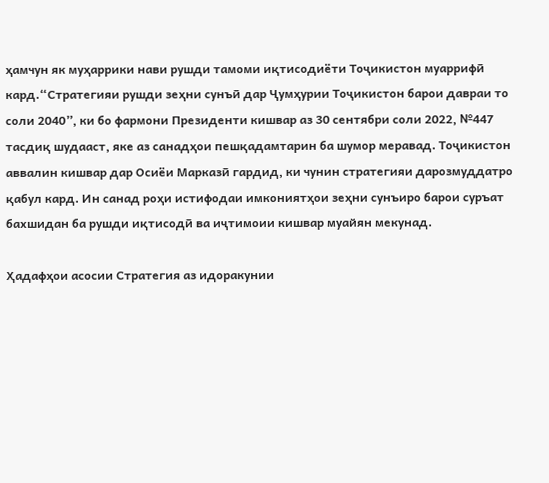ҳамчун як муҳаррики нави рушди тамоми иқтисодиёти Тоҷикистон муаррифӣ кард.“Стратегияи рушди зеҳни сунъӣ дар Ҷумҳурии Тоҷикистон барои давраи то соли 2040”, ки бо фармони Президенти кишвар аз 30 сентябри соли 2022, №447 тасдиқ шудааст, яке аз санадҳои пешқадамтарин ба шумор меравад. Тоҷикистон аввалин кишвар дар Осиёи Марказӣ гардид, ки чунин стратегияи дарозмуддатро қабул кард. Ин санад роҳи истифодаи имкониятҳои зеҳни сунъиро барои суръат бахшидан ба рушди иқтисодӣ ва иҷтимоии кишвар муайян мекунад.

Ҳадафҳои асосии Стратегия аз идоракунии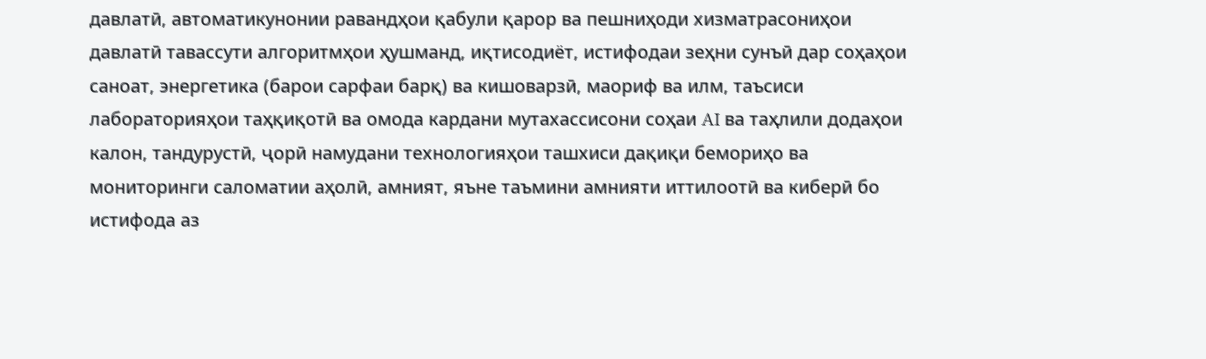давлатӣ, автоматикунонии равандҳои қабули қарор ва пешниҳоди хизматрасониҳои давлатӣ тавассути алгоритмҳои ҳушманд, иқтисодиёт, истифодаи зеҳни сунъӣ дар соҳаҳои саноат, энергетика (барои сарфаи барқ) ва кишоварзӣ, маориф ва илм, таъсиси лабораторияҳои таҳқиқотӣ ва омода кардани мутахассисони соҳаи AI ва таҳлили додаҳои калон, тандурустӣ, ҷорӣ намудани технологияҳои ташхиси дақиқи бемориҳо ва мониторинги саломатии аҳолӣ, амният, яъне таъмини амнияти иттилоотӣ ва киберӣ бо истифода аз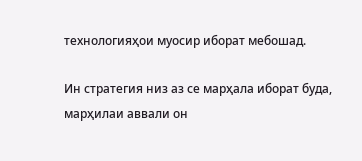технологияҳои муосир иборат мебошад.

Ин стратегия низ аз се марҳала иборат буда, марҳилаи аввали он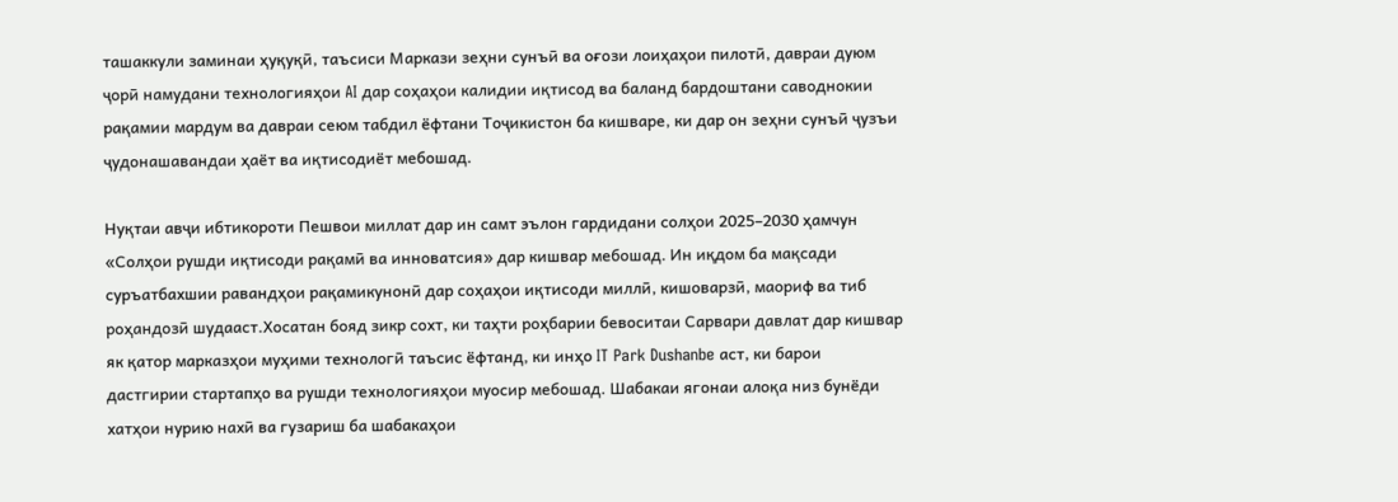ташаккули заминаи ҳуқуқӣ, таъсиси Маркази зеҳни сунъӣ ва оғози лоиҳаҳои пилотӣ, давраи дуюм ҷорӣ намудани технологияҳои AI дар соҳаҳои калидии иқтисод ва баланд бардоштани саводнокии рақамии мардум ва давраи сеюм табдил ёфтани Тоҷикистон ба кишваре, ки дар он зеҳни сунъӣ ҷузъи ҷудонашавандаи ҳаёт ва иқтисодиёт мебошад.

Нуқтаи авҷи ибтикороти Пешвои миллат дар ин самт эълон гардидани солҳои 2025–2030 ҳамчун «Солҳои рушди иқтисоди рақамӣ ва инноватсия» дар кишвар мебошад. Ин иқдом ба мақсади суръатбахшии равандҳои рақамикунонӣ дар соҳаҳои иқтисоди миллӣ, кишоварзӣ, маориф ва тиб роҳандозӣ шудааст.Хосатан бояд зикр сохт, ки таҳти роҳбарии бевоситаи Сарвари давлат дар кишвар як қатор марказҳои муҳими технологӣ таъсис ёфтанд, ки инҳо IT Park Dushanbe аст, ки барои дастгирии стартапҳо ва рушди технологияҳои муосир мебошад. Шабакаи ягонаи алоқа низ бунёди хатҳои нурию нахӣ ва гузариш ба шабакаҳои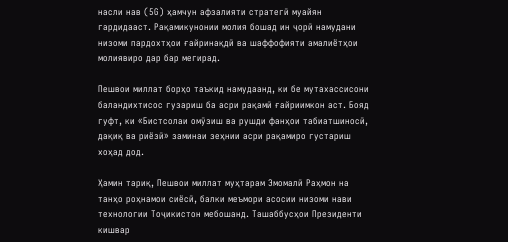насли нав (5G) ҳамчун афзалияти стратегӣ муайян гардидааст. Рақамикунонии молия бошад ин ҷорӣ намудани низоми пардохтҳои ғайринақдӣ ва шаффофияти амалиётҳои молиявиро дар бар мегирад.

Пешвои миллат борҳо таъкид намудаанд, ки бе мутахассисони баландихтисос гузариш ба асри рақамӣ ғайриимкон аст. Бояд гуфт, ки «Бистсолаи омӯзиш ва рушди фанҳои табиатшиносӣ, дақиқ ва риёзӣ» заминаи зеҳнии асри рақамиро густариш хоҳад дод.

Ҳамин тариқ, Пешвои миллат муҳтарам Эмомалӣ Раҳмон на танҳо роҳнамои сиёсӣ, балки меъмори асосии низоми нави технологии Тоҷикистон мебошанд. Ташаббусҳои Президенти кишвар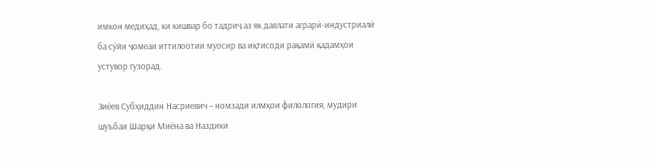имкон медиҳад, ки кишвар бо тадриҷ аз як давлати аграрӣ-индустриалӣ ба сӯйи ҷомеаи иттилоотии муосир ва иқтисоди рақамӣ қадамҳои устувор гузорад.

Зиёев Субҳиддин Насриевич – номзади илмҳои филология, мудири шуъбаи Шарқи Миёна ва Наздики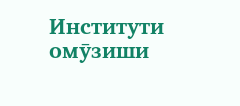Институти омӯзиши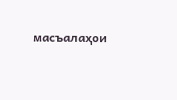масъалаҳои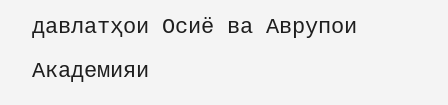давлатҳои Осиё ва Аврупои Академияи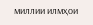миллии илмҳои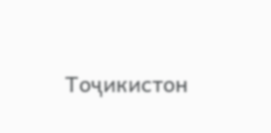Тоҷикистон